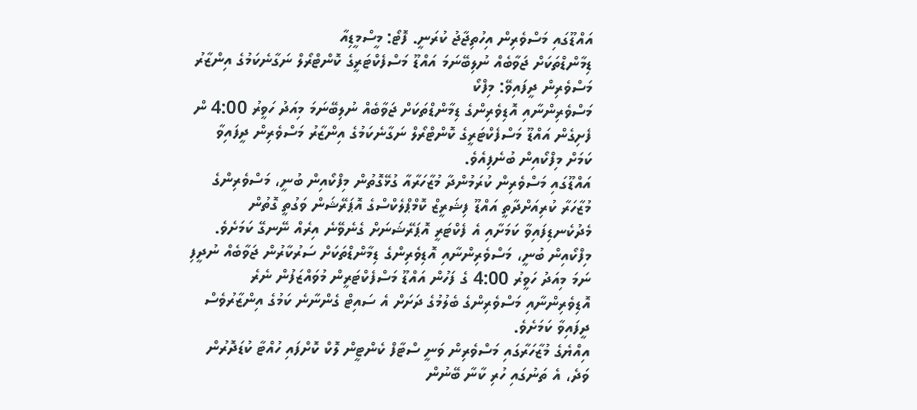އައްޑޫގައި މަސްވެރިން އިހުތިޖާޖު ކުރަނީ. ފޮޓޯ: މީސްމީޑިއާ
ޑިމާންޑްތަކަށް ޖަވާބެއް ނުލިބޭނަމަ އައްޑޫ މަސްފެކްޓަރީގެ ކޮންޓްރޯލް ނަގާނެކަމުގެ އިންޒާރު މަސްވެރިން ދީފައިވޭ: މިފްކޯ
މަސްވެރިންނާއި އޮޑިވެރިންގެ ޑިމާންޑްތަކަށް ޖަވާބެއް ނުލިބޭނަމަ މިއަދު ހަވީރު 4:00 ން ފެށިގެން އައްޑޫ މަސްފެކްޓަރީގެ ކޮންޓްރޯލް ނަގާނެކަމުގެ އިންޒާރު މަސްވެރިން ދީފައިވާ ކަމަށް މިފްކޯއިން ބުނެފިއެވެ.
އައްޑޫގައި މަސްވެރިން ކުރަމުންދާ މުޒާހަރާއާ ގުޅޭގޮތުން މިފްކޯއިން ބުނީ، މަސްވެރިންގެ މުޒާހަރާ ކުރިއަށްދާތީ އައްޑޫ ފިޝަރީޒް ކޮމްޕްލެކްސްގެ އޮޕަރޭޝަން ވަގުތީ ގޮތުން މެދުކެނޑިފައިވާ ކަމަށާއި އެ ފެކްޓަރީ އޮޕަރޭޝަނަށް ގެނެވޭނެ އިރެއް ނޭނގޭ ކަމަށެވެ.
މިފްކޯއިން ބުނީ، މަސްވެރިންނާއި އޮޑިވެރިންގެ ޑިމާންޑްތަކަށް ސަރުކާރުން ޖަވާބެއް ނުދީފި ނަމަ މިއަދު ހަވީރު 4:00 ގެ ފަހުން އައްޑޫ މަސްފެކްޓަރީން މުވައްޒަފުން ނެރެ އޮޑިވެރިންނާއި މަސްވެރިންގެ ބެލުމުގެ ދަށަށް އެ ސައިޓް ގެންނާނެ ކަމުގެ އިންޒާރުވެސް ދީފައިވާ ކަމަށެވެ.
އިއްޔެގެ މުޒާހަރާގައި މަސްވެރިން ވަނީ ސްޓާފް ކެންޓީން ލޮކް ކޮށްފައި ހުއްޓާ ކުޑަދޮރުން ވަދެ، އެ ތަނުގައި ހުރި ކާނާ ބޭނުން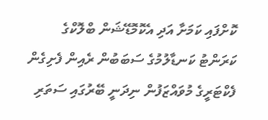ކޮށްފައި ކަމަށާ އަދި އެކޮމޮޑޭޝަން ބްލޮކްގެ ކަރަންޓު ކަނޑާލުމުގެ ސަބަބުން ރެއިން ފެށިގެން ފެކްޓަރީގެ މުވައްޒަފުން ނިދަނީ ބޭރުގައި ސަތަރި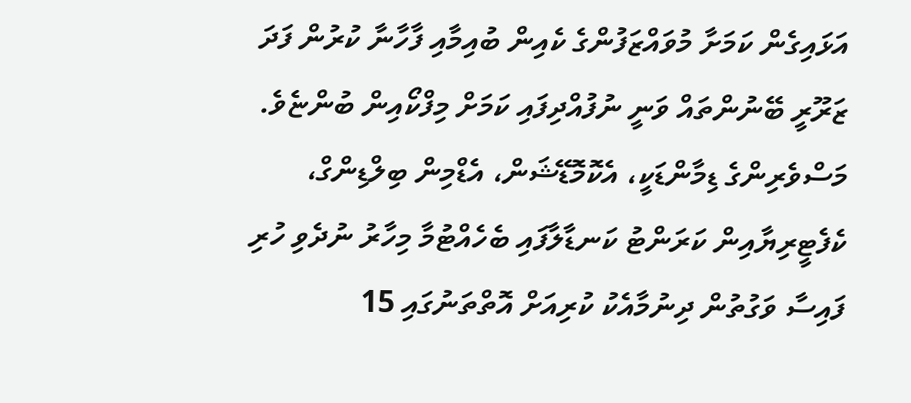އަޅައިގެން ކަމަށާ މުވައްޒަފުންގެ ކެއިން ބުއިމާއި ފާހާނާ ކުރުން ފަދަ ޒަރޫރީ ބޭނުންތައް ވަނީ ނުފުއްދިފައި ކަމަށް މިފްކޯއިން ބުންޏެވެ.
މަސްވެރިންގެ ޑިމާންޑަކީ، އެކޮމޮޑޭޝަން، އެޑްމިން ބިލްޑިންގް، ކެފެޓީރިޔާއިން ކަރަންޓު ކަނޑާލާފައި ބެހެއްޓުމާ މިހާރު ނުދެވި ހުރި ފައިސާ ވަގުތުން ދިނުމާއެކު ކުރިއަށް އޮތްތަނުގައި 15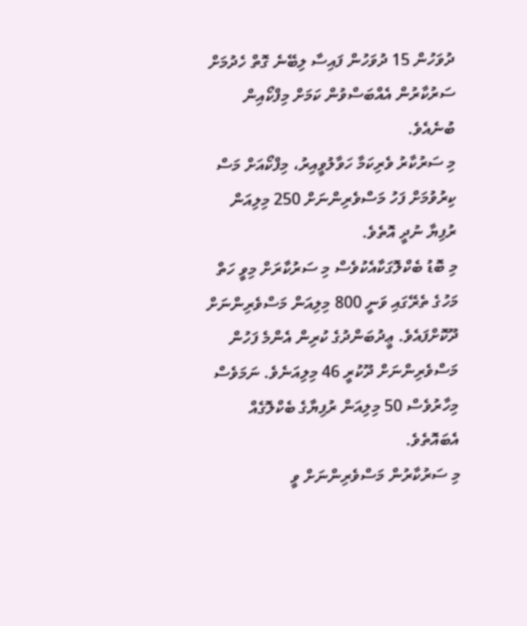ދުވަހުން 15 ދުވަހުން ފައިސާ ލިބޭނެ ގޮތް ހެދުމަށް ސަރުކާރުން އެއްބަސްވުން ކަމަށް މިފްކޯއިން ބުނެއެވެ.
މި ސަރުކާރު ވެރިކަމާ ހަވާލުވީއިރު، މިފްކޯއަށް މަސް ކިރުވުމަށް ފަހު މަސްވެރިންނަށް 250 މިލިއަން ރުފިޔާ ނުދީ އޮތެވެ.
މި ބޮޑު ބެކްލޮގަކާއެކުވެސް މި ސަރުކާރަށް މިވީ ހަތް މަހުގެ ތެރޭގައި ވަނީ 800 މިލިއަން މަސްވެރިންނަށް ދޫކޮށްފައެވެ. ޢީދުބަންދުގެ ކުރިން އެންމެ ފަހުން މަސްވެރިންނަށް ދޫކުރީ 46 މިލިއަނެވެ. ނަމަވެސް މިހާރުވެސް 50 މިލިއަން ރުފިޔާގެ ބެކްލޮގެއް އެބައޮތެވެ.
މި ސަރުކާރުން މަސްވެރިންނަށް ވީ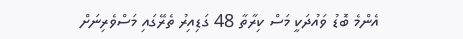އެންމެ ބޮޑު ވައުދަކީ މަސް ކިރާތާ 48 ގަޑިއިރު ތެރޭގައި މަސްވެރިނަށް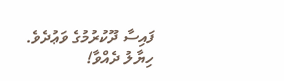ފައިސާ ދޫކުރުމުގެ ވަޢުދެވެ.
ހިޔާލު ދެއްވާ!